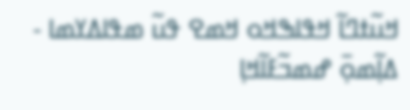ߞߎ߬ߙߣߊ߬ ߞߟߊߒߞߋ ߞߘߐ ߟߎ߬ ߘߟߊߡߌߘߊ - ߡߊ߲߬ߘߋ߲߫ ߝߘߏ߬ߓߊ߬ߞߊ߲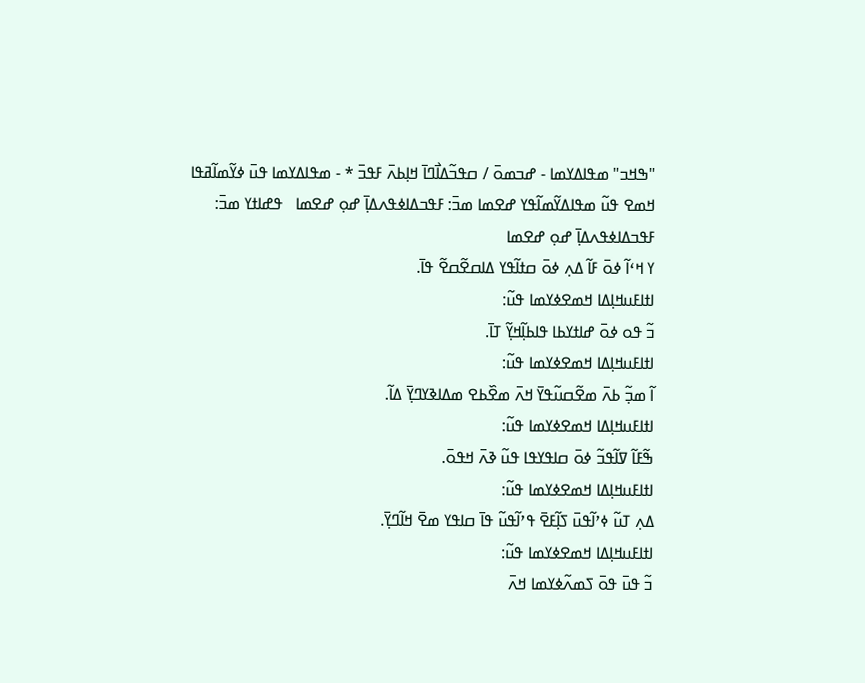"ߒߞߏ" ߘߟߊߡߌߘߊ - ߝߏߘߋ߫ / ߛߟߏ߬ߡߊ߯ߣߊ߫ ߞߊ߲ߕߍ߫ ߓߟߏ߫ * - ߘߟߊߡߌߘߊ ߟߎ߫ ߦߌ߬ߘߊ߬ߥߟߊ
ߞߘߐ ߟߎ߬ ߘߟߊߡߌ߬ߘߊ߬ߟߌ ߝߐߘߊ ߘߏ߫: ߓߟߏߡߊߦߟߍߡߊ߲߫ ߝߋ߲ ߝߐߘߊ   ߟߝߊߙߌ ߘߏ߫:
ߓߟߏߡߊߦߟߍߡߊ߲߫ ߝߋ߲ ߝߐߘߊ
ߌ ߞߵߊ߬ ߦߋ߫ ߓߊ߬ ߡߍ߲ ߦߋ߫ ߛߙߊ߬ߟߌ ߡߊߛߐ߬ߛߐ߬ ߟߊ߫.
ߊߙߊߓߎߞߊ߲ߡߊ ߞߘߐߦߌߘߊ ߟߎ߬:
ߏ߬ ߟߋ ߦߋ߫ ߝߊߙߌߕߊ ߟߊߕߊ߲߬ߞߌ߲߬ ߠߊ߫.
ߊߙߊߓߎߞߊ߲ߡߊ ߞߘߐߦߌߘߊ ߟߎ߬:
ߊ߬ ߘߏ߲߬ ߕߍ߫ ߘߐ߬ߛߎ߬ߟߌ߫ ߞߍ߫ ߘߐ߰ߕߐ ߘߡߊߢߌߣߌ߲߫ ߡߊ߬.
ߊߙߊߓߎߞߊ߲ߡߊ ߞߘߐߦߌߘߊ ߟߎ߬:
ߒ߬ߓߊ߬ ߜߊ߬ߟߏ߬ ߦߋ߫ ߛߊߟߌߟߊ ߟߎ߬ ߢߍ߫ ߞߟߋ߫.
ߊߙߊߓߎߞߊ߲ߡߊ ߞߘߐߦߌߘߊ ߟߎ߬:
ߡߍ߲ ߠߎ߬ ߦߴߊ߬ߟߎ߫ ߖߊ߲߬ߓߐ߫ ߟߴߊ߬ߟߎ߬ ߟߊ߫ ߛߊߟߌ ߘߐ߫ ߞߊ߬ߣߌ߲߫.
ߊߙߊߓߎߞߊ߲ߡߊ ߞߘߐߦߌߘߊ ߟߎ߬:
ߏ߬ ߟߎ߫ ߟߋ߫ ߖߘߍ߬ߦߌߘߊ ߞߍ߫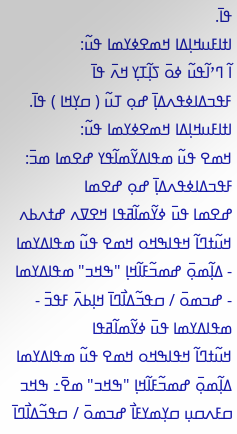ߟߊ߫.
ߊߙߊߓߎߞߊ߲ߡߊ ߞߘߐߦߌߘߊ ߟߎ߬:
ߊ߬ ߣߴߊ߬ߟߎ߬ ߦߋ߫ ߖߊ߲߬ߠߌ߲ ߞߍ߫ ߟߊ߫ ߓߟߏߡߊߦߟߍߡߊ߲߫ ߝߋ߲ ߠߎ߬ ( ߛߌ߲ߞߊ ) ߟߊ߫.
ߊߙߊߓߎߞߊ߲ߡߊ ߞߘߐߦߌߘߊ ߟߎ߬:
ߞߘߐ ߟߎ߬ ߘߟߊߡߌ߬ߘߊ߬ߟߌ ߝߐߘߊ ߘߏ߫: ߓߟߏߡߊߦߟߍߡߊ߲߫ ߝߋ߲ ߝߐߘߊ
ߝߐߘߊ ߟߎ߫ ߦߌ߬ߘߊ߬ߥߟߊ ߞߐߜߍ ߝߙߍߕߍ
ߞߎ߬ߙߣߊ߬ ߞߟߊߒߞߋ ߞߘߐ ߟߎ߬ ߘߟߊߡߌߘߊ - ߡߊ߲߬ߘߋ߲߫ ߝߘߏ߬ߓߊ߬ߞߊ߲ "ߒߞߏ" ߘߟߊߡߌߘߊ - ߝߏߘߋ߫ / ߛߟߏ߬ߡߊ߯ߣߊ߫ ߞߊ߲ߕߍ߫ ߓߟߏ߫ - ߘߟߊߡߌߘߊ ߟߎ߫ ߦߌ߬ߘߊ߬ߥߟߊ
ߞߎ߬ߙߣߊ߬ ߞߟߊߒߞߋ ߞߘߐ ߟߎ߬ ߘߟߊߡߌߘߊ ߡߊ߲߬ߘߋ߲߫ ߝߘߏ߬ߓߊ߬ߞߊ߲ "ߒߞߏ" ߘߐ߫߸ ߒߞߏ ߛߓߍߛߎ߲ ߛߌ߲ߘߌߓߊ߯ ߝߏߘߋ߫ / ߛߟߏ߬ߡߊ߯ߣߊ߫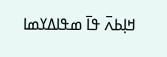ߞߊ߲ߕߍ߫ ߟߊ߫ ߘߟߊߡߌߘߊ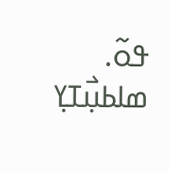ߟߋ߬.
ߘߊߕߎ߲߯ߠߌ߲